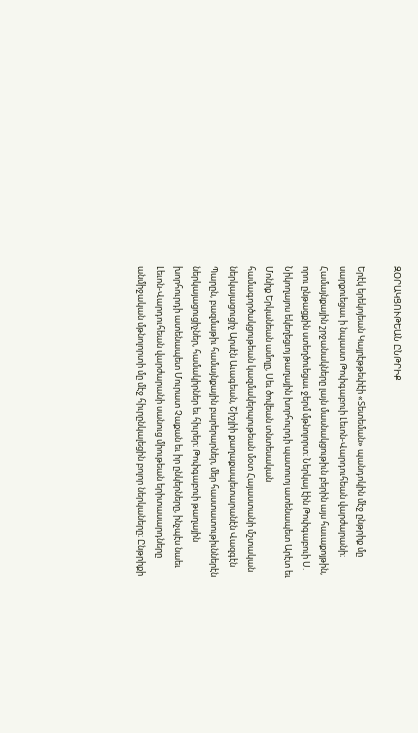ԶՕՐԱԿՑՈՒԹԵԱՆ ԸՆԹՐԻՔ

Երէկ երեկոյեան Կայրէթթեփէի «Տետեման» պանդոկին մէջ ընթրիք մը սարքուեցաւ ի նպաստ Թոփգաբուի Լեւոն-Վարդուհեան վարժարանի։ Համայնքային շրջանակները լայն մասնակցութիւն բերին այս հաւաքոյթին, որու ընթացքին ստեղծուեցաւ ջերմ մթնոլորտ։ Ներկայ էին Թոփգաբուի Ս. Նիկողայոս եկեղեցւոյ թաղային խորհուրդի պատուոյ ատենապետ Արէտ եւ Մոնիք Երկանեան ամոլը, Սեւ ծովեան տնտեսական համագործակցութեան կազմակերպութեան մօտ Հայաստանի մշտական ներկայացուցիչ Արսէն Աւագեան, Շիշլիի քաղաքապետարանէն Վազգէն Պարըն, բազմաթիւ համայնքային բարերարներ, մեր հաստատութիւններէն ներկայացուցիչներ, համակիրներ եւ հիւրեր։ Թոփգաբուի թաղային խորհուրդի ատենապետ Մուրատ Չաքան եւ իր ընկերները, ինչպէս նաեւ Լեւոն-Վարդուհեան վարժարանի սանուց միութեան երիտասարդները անմիջական մթնոլորտի մը մէջ հիւրընկալեցին բոլոր ներկաները։ Ընթրիքի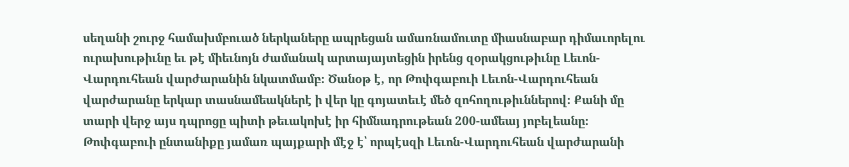սեղանի շուրջ համախմբուած ներկաները ապրեցան ամառնամուտը միասնաբար դիմաւորելու ուրախութիւնը եւ թէ միեւնոյն ժամանակ արտայայտեցին իրենց զօրակցութիւնը Լեւոն-Վարդուհեան վարժարանին նկատմամբ։ Ծանօթ է, որ Թոփգաբուի Լեւոն-Վարդուհեան վարժարանը երկար տասնամեակներէ ի վեր կը գոյատեւէ մեծ զոհողութիւններով։ Քանի մը տարի վերջ այս դպրոցը պիտի թեւակոխէ իր հիմնադրութեան 200-ամեայ յոբելեանը։ Թոփգաբուի ընտանիքը յամառ պայքարի մէջ է՝ որպէսզի Լեւոն-Վարդուհեան վարժարանի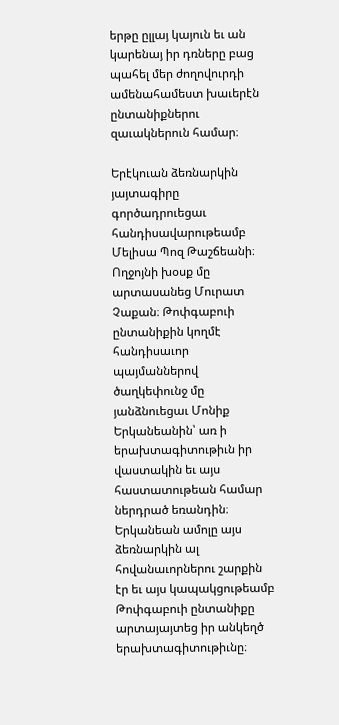երթը ըլլայ կայուն եւ ան կարենայ իր դռները բաց պահել մեր ժողովուրդի ամենահամեստ խաւերէն ընտանիքներու զաւակներուն համար։

Երէկուան ձեռնարկին յայտագիրը գործադրուեցաւ հանդիսավարութեամբ Մելիսա Պոզ Թաշճեանի։ Ողջոյնի խօսք մը արտասանեց Մուրատ Չաքան։ Թոփգաբուի ընտանիքին կողմէ հանդիսաւոր պայմաններով ծաղկեփունջ մը յանձնուեցաւ Մոնիք Երկանեանին՝ առ ի երախտագիտութիւն իր վաստակին եւ այս հաստատութեան համար ներդրած եռանդին։ Երկանեան ամոլը այս ձեռնարկին ալ հովանաւորներու շարքին էր եւ այս կապակցութեամբ Թոփգաբուի ընտանիքը արտայայտեց իր անկեղծ երախտագիտութիւնը։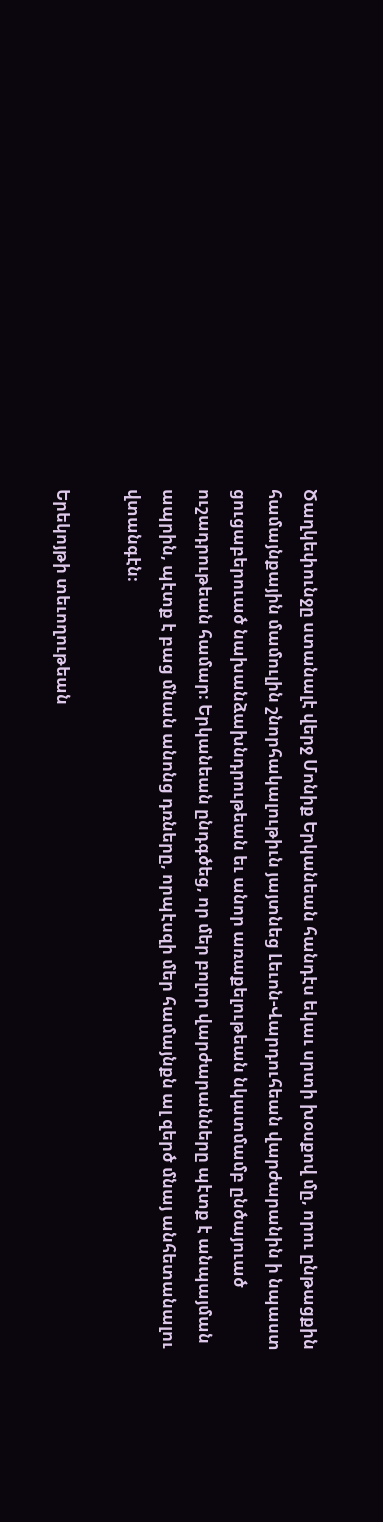Ծաղկեփունջը ստանալէ վերջ Մոնիք Երկանեան հանդէս եկաւ սրտի խօսքով մը, որու ընթացքին համայնքային մամուլին շնորհակալութիւն յայտնեց Լեւոն-Վարդուհեան վարժարանին ի նպաստ ցուցաբերուած նախանձախնդրութեան եւ անոր առաքելութեան նկատմամբ ընծայուած ուշադրութեան համար։ Երկանեան ընդգծեց, որ մեր բոլոր վարժարանները պէտք է անպայման ապրին, պէտք է բաց մնան անոնց դռները, որպէսզի մեր համայնքն ալ զերծ մնայ անհետանալու վտանգէն։

Երեկոյթի տեւողութեան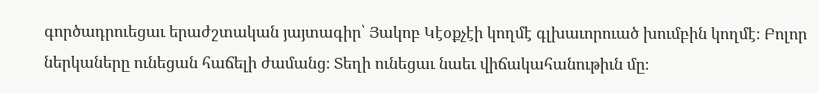գործադրուեցաւ երաժշտական յայտագիր՝ Յակոբ Կէօքչէի կողմէ գլխաւորուած խումբին կողմէ։ Բոլոր ներկաները ունեցան հաճելի ժամանց։ Տեղի ունեցաւ նաեւ վիճակահանութիւն մը։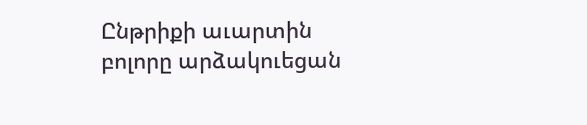Ընթրիքի աւարտին բոլորը արձակուեցան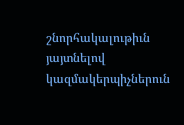շնորհակալութիւն յայտնելով կազմակերպիչներուն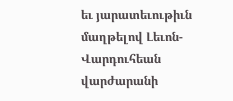եւ յարատեւութիւն մաղթելով Լեւոն-Վարդուհեան վարժարանի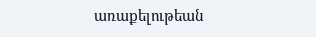առաքելութեան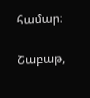համար։

Շաբաթ,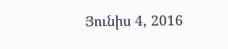Յունիս 4, 2016